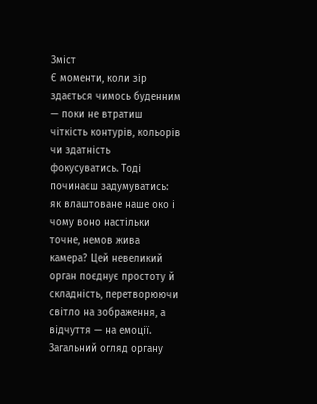Зміст
Є моменти, коли зір здається чимось буденним — поки не втратиш чіткість контурів, кольорів чи здатність фокусуватись. Тоді починаєш задумуватись: як влаштоване наше око і чому воно настільки точне, немов жива камера? Цей невеликий орган поєднує простоту й складність, перетворюючи світло на зображення, а відчуття — на емоції.
Загальний огляд органу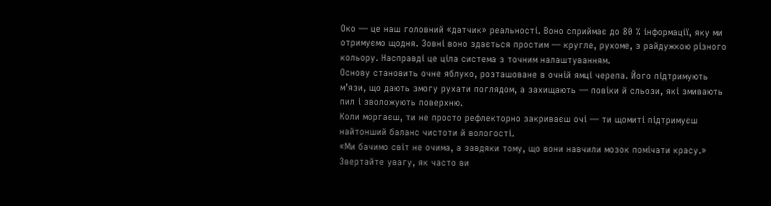Око — це наш головний «датчик» реальності. Воно сприймає до 80 % інформації, яку ми отримуємо щодня. Зовні воно здається простим — кругле, рухоме, з райдужкою різного кольору. Насправді це ціла система з точним налаштуванням.
Основу становить очне яблуко, розташоване в очній ямці черепа. Його підтримують м’язи, що дають змогу рухати поглядом, а захищають — повіки й сльози, які змивають пил і зволожують поверхню.
Коли моргаєш, ти не просто рефлекторно закриваєш очі — ти щомиті підтримуєш найтонший баланс чистоти й вологості.
«Ми бачимо світ не очима, а завдяки тому, що вони навчили мозок помічати красу.»
Звертайте увагу, як часто ви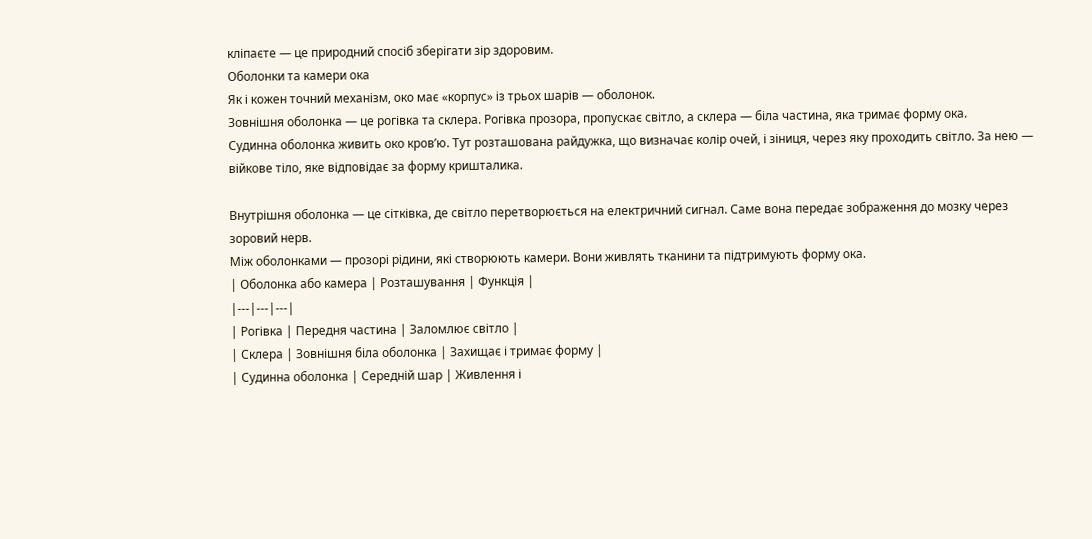кліпаєте — це природний спосіб зберігати зір здоровим.
Оболонки та камери ока
Як і кожен точний механізм, око має «корпус» із трьох шарів — оболонок.
Зовнішня оболонка — це рогівка та склера. Рогівка прозора, пропускає світло, а склера — біла частина, яка тримає форму ока.
Судинна оболонка живить око кров’ю. Тут розташована райдужка, що визначає колір очей, і зіниця, через яку проходить світло. За нею — війкове тіло, яке відповідає за форму кришталика.

Внутрішня оболонка — це сітківка, де світло перетворюється на електричний сигнал. Саме вона передає зображення до мозку через зоровий нерв.
Між оболонками — прозорі рідини, які створюють камери. Вони живлять тканини та підтримують форму ока.
| Оболонка або камера | Розташування | Функція |
|---|---|---|
| Рогівка | Передня частина | Заломлює світло |
| Склера | Зовнішня біла оболонка | Захищає і тримає форму |
| Судинна оболонка | Середній шар | Живлення і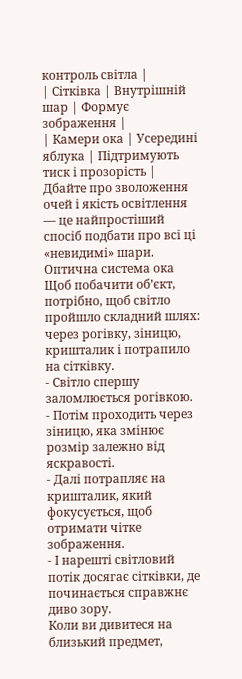контроль світла |
| Сітківка | Внутрішній шар | Формує зображення |
| Камери ока | Усередині яблука | Підтримують тиск і прозорість |
Дбайте про зволоження очей і якість освітлення — це найпростіший спосіб подбати про всі ці «невидимі» шари.
Оптична система ока
Щоб побачити об’єкт, потрібно, щоб світло пройшло складний шлях: через рогівку, зіницю, кришталик і потрапило на сітківку.
- Світло спершу заломлюється рогівкою.
- Потім проходить через зіницю, яка змінює розмір залежно від яскравості.
- Далі потрапляє на кришталик, який фокусується, щоб отримати чітке зображення.
- І нарешті світловий потік досягає сітківки, де починається справжнє диво зору.
Коли ви дивитеся на близький предмет,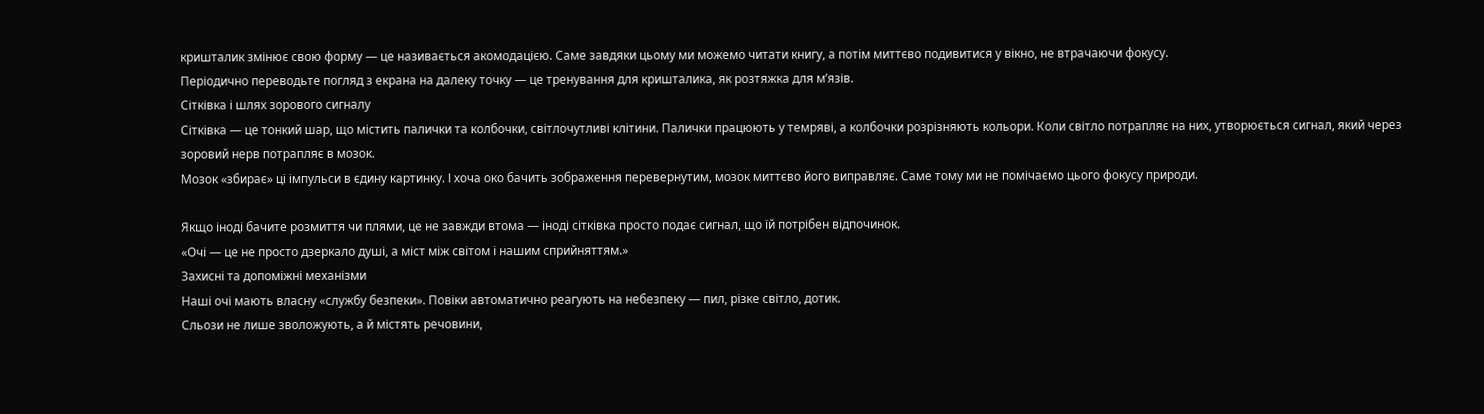кришталик змінює свою форму — це називається акомодацією. Саме завдяки цьому ми можемо читати книгу, а потім миттєво подивитися у вікно, не втрачаючи фокусу.
Періодично переводьте погляд з екрана на далеку точку — це тренування для кришталика, як розтяжка для м’язів.
Сітківка і шлях зорового сигналу
Сітківка — це тонкий шар, що містить палички та колбочки, світлочутливі клітини. Палички працюють у темряві, а колбочки розрізняють кольори. Коли світло потрапляє на них, утворюється сигнал, який через зоровий нерв потрапляє в мозок.
Мозок «збирає» ці імпульси в єдину картинку. І хоча око бачить зображення перевернутим, мозок миттєво його виправляє. Саме тому ми не помічаємо цього фокусу природи.

Якщо іноді бачите розмиття чи плями, це не завжди втома — іноді сітківка просто подає сигнал, що їй потрібен відпочинок.
«Очі — це не просто дзеркало душі, а міст між світом і нашим сприйняттям.»
Захисні та допоміжні механізми
Наші очі мають власну «службу безпеки». Повіки автоматично реагують на небезпеку — пил, різке світло, дотик.
Сльози не лише зволожують, а й містять речовини,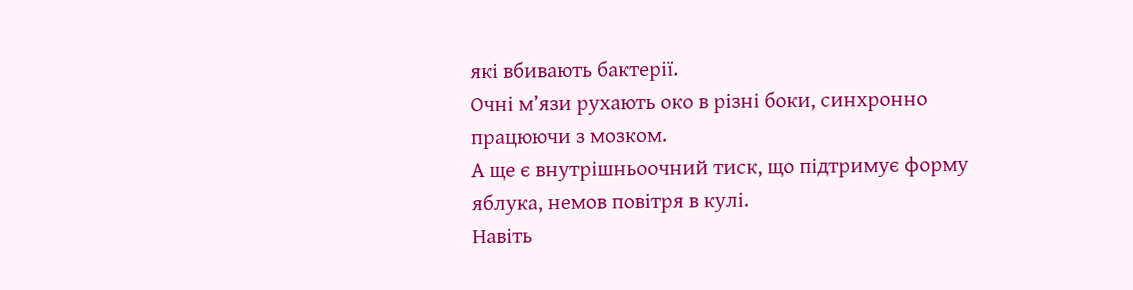які вбивають бактерії.
Очні м’язи рухають око в різні боки, синхронно працюючи з мозком.
А ще є внутрішньоочний тиск, що підтримує форму яблука, немов повітря в кулі.
Навіть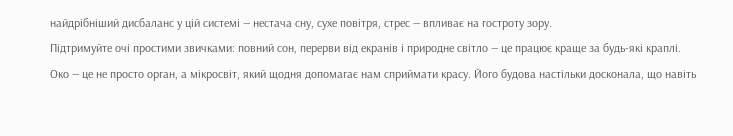найдрібніший дисбаланс у цій системі — нестача сну, сухе повітря, стрес — впливає на гостроту зору.
Підтримуйте очі простими звичками: повний сон, перерви від екранів і природне світло — це працює краще за будь-які краплі.
Око — це не просто орган, а мікросвіт, який щодня допомагає нам сприймати красу. Його будова настільки досконала, що навіть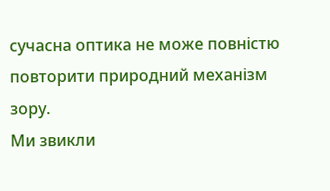сучасна оптика не може повністю повторити природний механізм зору.
Ми звикли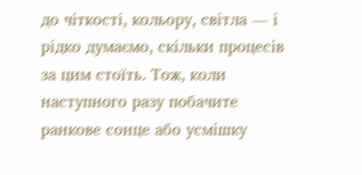до чіткості, кольору, світла — і рідко думаємо, скільки процесів за цим стоїть. Тож, коли наступного разу побачите ранкове сонце або усмішку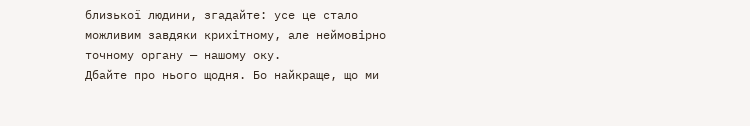близької людини, згадайте: усе це стало можливим завдяки крихітному, але неймовірно точному органу — нашому оку.
Дбайте про нього щодня. Бо найкраще, що ми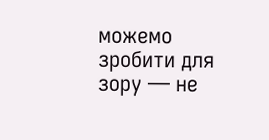можемо зробити для зору — не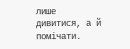лише дивитися, а й помічати.